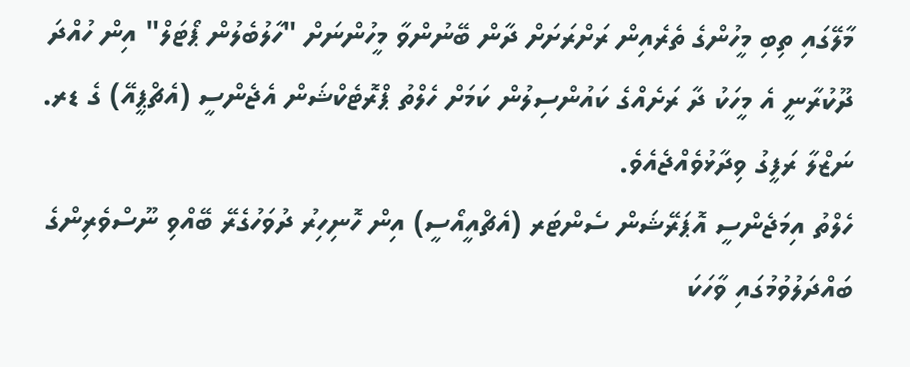މާލޭގައި ތިބި މީހުންގެ ތެރެއިން ރަށްރަށަށް ދާން ބޭނުންވާ މީހުންނަށް "ހާލުބެލުން ޕޯޓަލް" އިން ހުއްދަ ދޫކުރާނީ އެ މީހަކު ދާ ރަށެއްގެ ކައުންސިލުން ކަމަށް ހެލްތު ޕްރޮޓެކްޝަން އެޖެންސީ (އެޗްޕީއޭ) ގެ ޑރ. ނަޒްލާ ރަފީގު ވިދާޅުވެއްޖެއެވެ.
ހެލްތު އިމަޖެންސީ އޮޕަރޭޝަން ސެންޓަރ (އެޗްއީއޯސީ) އިން ހޮނިހިރު ދުވަހުގެރޭ ބޭއްވި ނޫސްވެރިންގެ ބައްދަލުވުމުގައި ވާހަކަ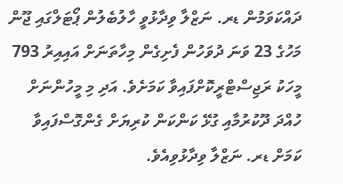ދައްކަވަމުން ޑރ. ނަޒްލާ ވިދާޅުވީ ހާލުބެލުން ޕޯޓަލްގައި ޖޫން މަހުގެ 23 ވަނަ ދުވަހުން ފެށިގެން މިހާތަނަށް އައިއިރު 793 މީހަކު ރަޖިސްޓްރީކޮށްފައިވާ ކަމަށެވެ. އަދި މި މީހުންނަށް ހުއްދަ ދޫކުރުމާއި ގުޅޭ ކަންކަން ކުރިޔަށް ގެންގޮސްފައިވާ ކަމަށް ޑރ. ނަޒްލާ ވިދާޅުވިއެވެ.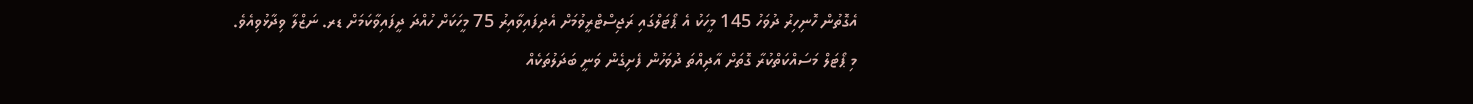އެގޮތުން ހޮނިހިރު ދުވަހު 145 މީހަކު އެ ޕޯޓަލްގައި ރަޖިސްޓްރީވުމަށް އެދިފައިވާއިރު 75 މީހަކަށް ހުއްދަ ދީފައިވާކަމަށް ޑރ. ނަޒްލާ ވިދާޅުވިއެވެ.
މި ޕޯޓަލް މަސައްކަތްކުރާ ގޮތަށް އާދިއްތަ ދުވަހުން ފެށިގެން ވަނީ ބަދަލުތަކެއް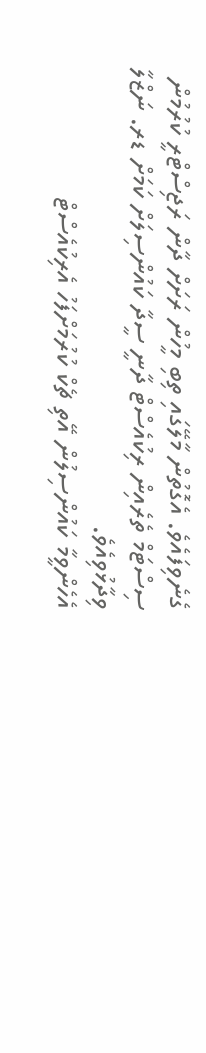ގެނެވިފައެވެ. އެގޮތުން މާލޭގައި ތިބި މީހުން ރަށަށް ދާން ރަޖިސްޓްރީ ކުރުމުން ސިސްޓަމް ތެރެއިން ރިކުއެސްޓް ދާނީ ސީދާ ކައުންސިލަށް ކަމަށް ޑރ. ނަޒްލާ ވިދާޅުވިއެވެ.
އެހެންވީމާ ކައުންސިލުން އޭތި ޗެކް ކުރުމަށްފަހު އެރިކުއެސްޓް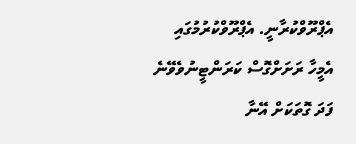އެޕްރޫވްކުރާނީ. އެޕްރޫވްކުރުމުގައި އެމީހާ ރަށަށްގޮސް ކަރަންޓީނުވެވޭނެ ފަދަ ގޮތަކަށް އޭނާ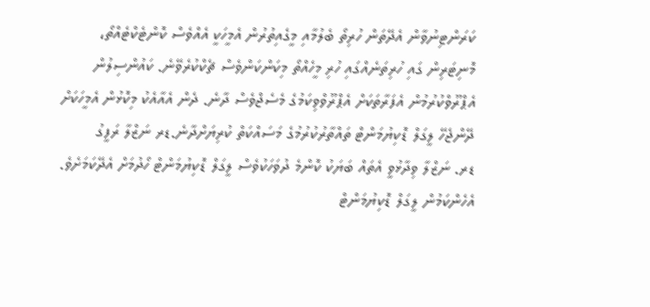ކަރަންޓިނުވާން އެދޭތަން ހުރިތޯ ބެލުމާއި މީގެއިތުރުން އެމީހަކީ އެއްވެސް ކޮންޓެކްޓެއްތޯ، މޮނިޓަރިން ގައި ހުރިތަނެއްގައި ހުރި މީހެއްތޯ މިކަންކަންވެސް ޗެކްކުރެވޭނެ. ކައުންސިލުން އެޕްރޫވްކުރުމުން އެފަރާތަކަށް އެޕްރޫވްވިކަމުގެ މެސެޖްވެސް ދާނެ. ދެން އެއާއެކު މިކޮޅުން އެމީހަކަށް ދޭންޖެހޭ ލީގަލް ޑޮކިޔުމަންޓް ތައްތާރުކުރުމުގެ މަސައްކަތް ކުރިޔަށްދާނެ.ޑރ ނަޒްލާ ރަފީގު
ޑރ. ނަޒްލާ ވިދާޅުވީ އެތައް ބަޔަކު ކޮންމެ ދުވަހަކުވެސް ލީގަލް ޑޮކިޔުމަންޓް ހޯދުމަށް އެދޭކަމަށެވެ. އެހެންކަމުން ލީގަލް ޑޮކިޔުމަންޓް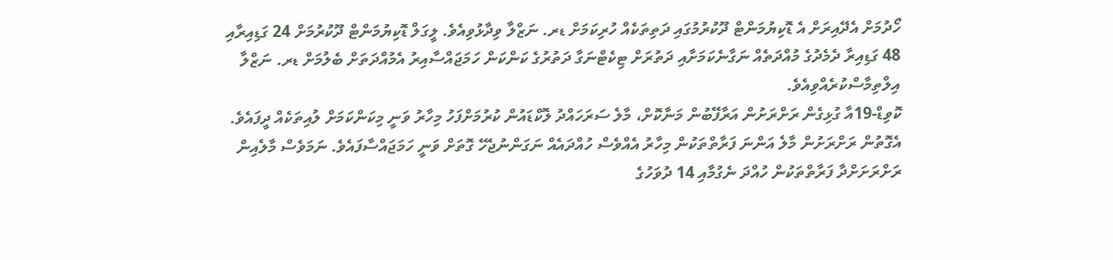ހޯދުމަށް އެދޭއިރަށް އެ ޑޮކިޔުމަންޓް ދޫކުރުމުގައި ދަތިތަކެއް ހުރިކަމަށް ޑރ. ނަޒްލާ ވިދާޅުވިއެވެ. ލީގަލް ޑޮކިޔުމަންޓް ދޫކުރުމަށް 24 ގަޑިއިރާއި 48 ގަޑިއިރާ ދެމެދުގެ މުއްދަތެއް ނަގާނެކަމަށާއި ދަތުރަށް ޓިކެޓްނަގާ ދަތުރުގެ ކަންކަން ހަމަޖައްސާއިރު އެމުއްދަތަށް ބެލުމަށް ޑރ. ނަޒްލާ އިލްތިމާސްކުރެއްވިއެވެ.
ކޮވިޑް-19އާ ގުޅިގެން ރަށްރަށުން އަރާފޭބުން މަނާކޮށް، މާލެ ސަރަހައްދު ލޮކްޑައުން ކުރުމަށްފަހު މިހާރު ވަނީ މިކަންކަމަށް ލުއިތަކެއް ދީފައެވެ. އެގޮތުން ރަށްރަށުން މާލެ އަންނަ ފަރާތްތަކުން މިހާރު އެއްވެސް ހުއްދައެއް ނަގަންނުޖެހޭ ގޮތަށް ވަނީ ހަމަޖައްސާފައެވެ. ނަމަވެސް މާލެއިން ރަށްރަށަށްދާ ފަރާތްތަކުން ހުއްދަ ނެގުމާއި 14 ދުވަހުގެ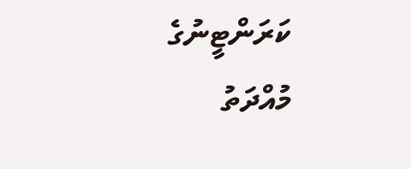ކަރަންޓީނުގެ މުއްދަތު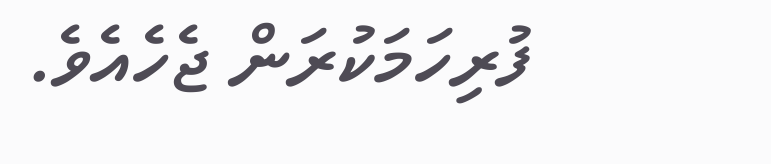ފުރިހަމަކުރަން ޖެހެއެވެ.